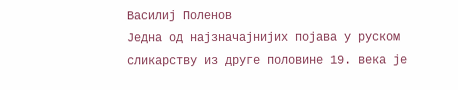Василиј Поленов
Једна од најзначајнијих појава у руском сликарству из друге половине 19. века је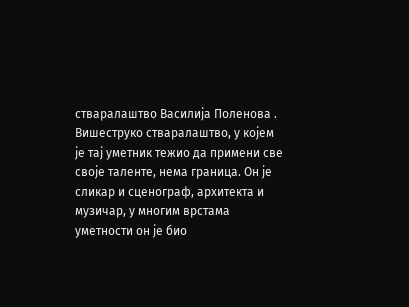стваралаштво Василија Поленова . Вишеструко стваралаштво, у којем је тај уметник тежио да примени све своје таленте, нема граница. Он је сликар и сценограф, архитекта и музичар, у многим врстама уметности он је био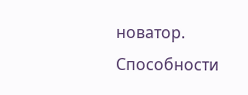новатор. Способности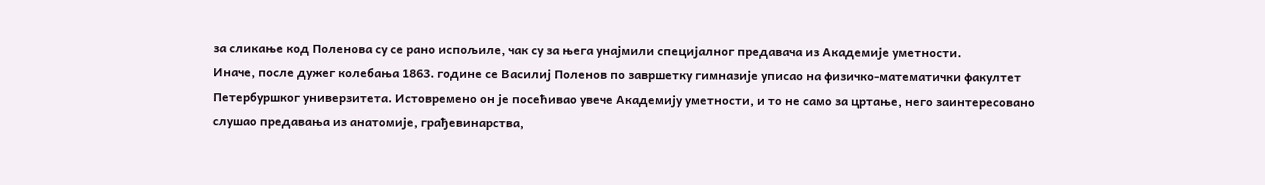за сликање код Поленова су се рано испољиле, чак су за њега унајмили специјалног предавача из Академије уметности.
Иначе, после дужег колебања 1863. године се Василиј Поленов по завршетку гимназије уписао на физичко-математички факултет Петербуршког универзитета. Истовремено он је посећивао увече Академију уметности, и то не само за цртање, него заинтересовано слушао предавања из анатомије, грађевинарства,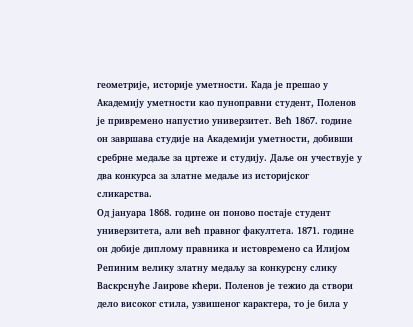геометрије, историје уметности. Када је прешао у Академију уметности као пуноправни студент, Поленов је привремено напустио универзитет. Већ 1867. године он завршава студије на Академији уметности, добивши сребрне медаље за цртеже и студију. Даље он учествује у два конкурса за златне медаље из историјског сликарства.
Од јануара 1868. године он поново постаје студент универзитета, али већ правног факултета. 1871. године он добије диплому правника и истовремено са Илијом Репиним велику златну медаљу за конкурсну слику Васкрснуће Јаирове кћери. Поленов је тежио да створи дело високог стила, узвишеног карактера, то је била у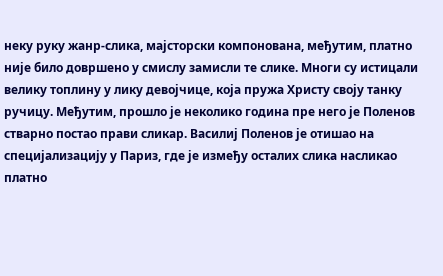неку руку жанр-слика, мајсторски компонована, међутим, платно није било довршено у смислу замисли те слике. Многи су истицали велику топлину у лику девојчице, која пружа Христу своју танку ручицу. Међутим, прошло је неколико година пре него је Поленов стварно постао прави сликар. Василиј Поленов је отишао на специјализацију у Париз, где је између осталих слика насликао платно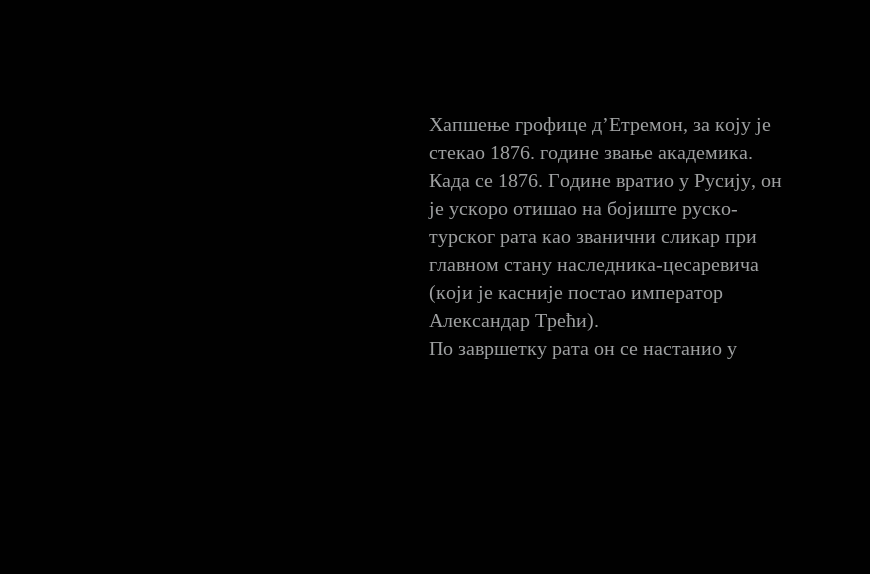Хапшење грофице д’Етремон, за коју је стекао 1876. године звање академика. Када се 1876. Године вратио у Русију, он је ускоро отишао на бојиште руско-турског рата као званични сликар при главном стану наследника-цесаревича (који је касније постао император Александар Трећи).
По завршетку рата он се настанио у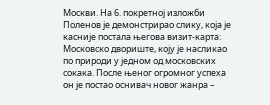Москви. На 6. покретној изложби Поленов је демонстрирао слику, која је касније постала његова визит-карта: Московско двориште, коју је насликао по природи у једном од московских сокака. После њеног огромног успеха он је постао оснивач новог жанра –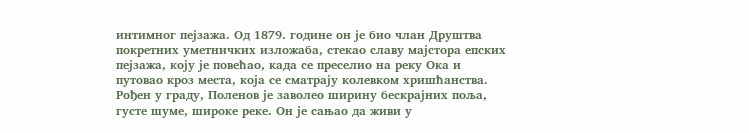интимног пејзажа. Од 1879. године он је био члан Друштва покретних уметничких изложаба, стекао славу мајстора епских пејзажа, коју је повећао, када се преселио на реку Ока и путовао кроз места, која се сматрају колевком хришћанства. Рођен у граду, Поленов је заволео ширину бескрајних поља, густе шуме, широке реке. Он је сањао да живи у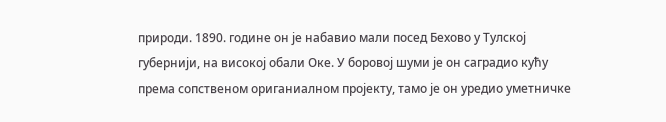природи. 1890. године он је набавио мали посед Бехово у Тулској губернији, на високој обали Оке. У боровој шуми је он саградио кућу према сопственом ориганиалном пројекту, тамо је он уредио уметничке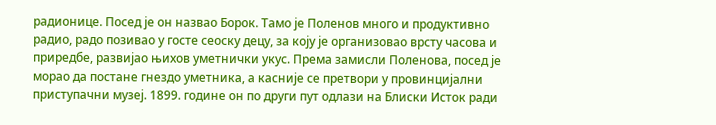радионице. Посед је он назвао Борок. Тамо је Поленов много и продуктивно радио, радо позивао у госте сеоску децу, за коју је организовао врсту часова и приредбе, развијао њихов уметнички укус. Према замисли Поленова, посед је морао да постане гнездо уметника, а касније се претвори у провинцијални приступачни музеј. 1899. године он по други пут одлази на Блиски Исток ради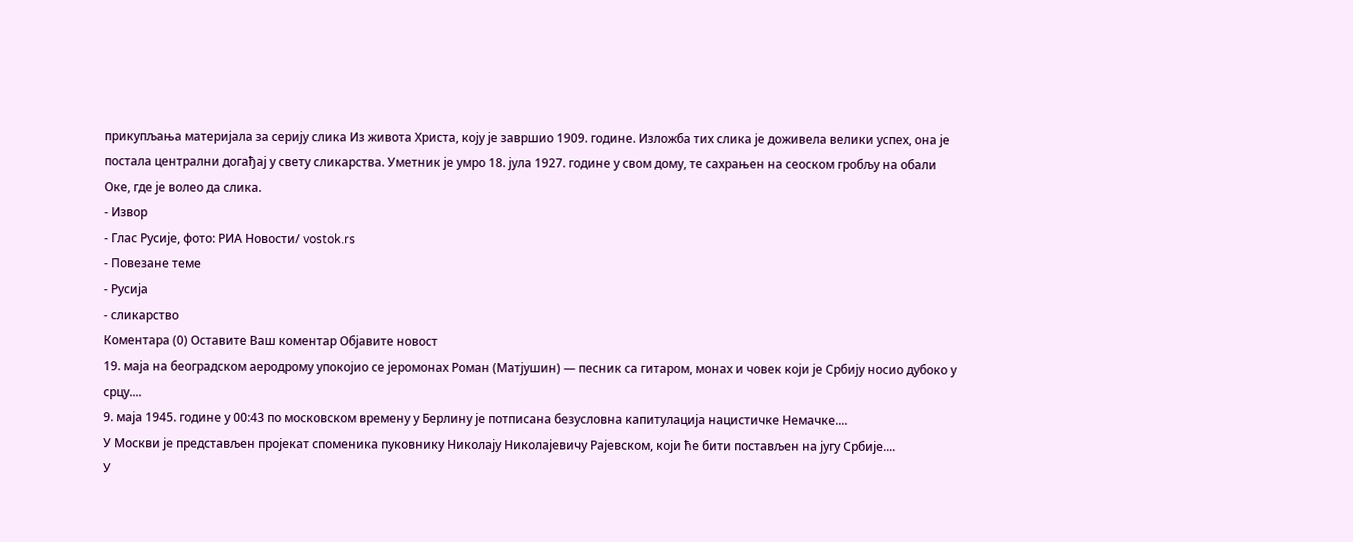прикупљања материјала за серију слика Из живота Христа, коју је завршио 1909. године. Изложба тих слика је доживела велики успех, она је постала централни догађај у свету сликарства. Уметник је умро 18. јула 1927. године у свом дому, те сахрањен на сеоском гробљу на обали Оке, где је волео да слика.
- Извор
- Глас Русије, фото: РИА Новости/ vostok.rs
- Повезане теме
- Русија
- сликарство
Коментара (0) Оставите Ваш коментар Објавите новост
19. маја на београдском аеродрому упокојио се јеромонах Роман (Матјушин) — песник са гитаром, монах и човек који је Србију носио дубоко у срцу....
9. маја 1945. године у 00:43 по московском времену у Берлину је потписана безусловна капитулација нацистичке Немачке....
У Москви је представљен пројекат споменика пуковнику Николају Николајевичу Рајевском, који ће бити постављен на југу Србије....
У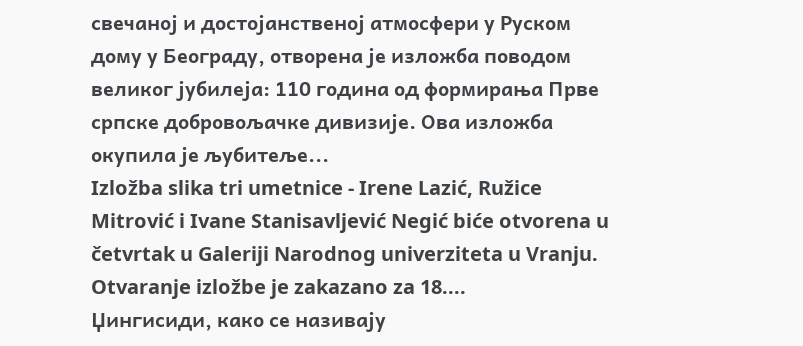свечаној и достојанственој атмосфери у Руском дому у Београду, отворена је изложба поводом великог јубилеја: 110 година од формирања Прве српске добровољачке дивизије. Ова изложба окупила је љубитеље...
Izložba slika tri umetnice - Irene Lazić, Ružice Mitrović i Ivane Stanisavljević Negić biće otvorena u četvrtak u Galeriji Narodnog univerziteta u Vranju. Otvaranje izložbe je zakazano za 18....
Џингисиди, како се називају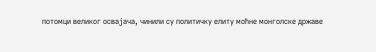потомци великог освајача, чинили су политичку елиту моћне монголске државе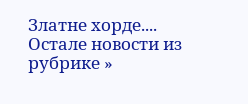Златне хорде....
Остале новости из рубрике »